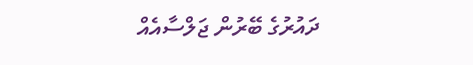ދައުރުގެ ބޭރުން ޖަލްސާއެއް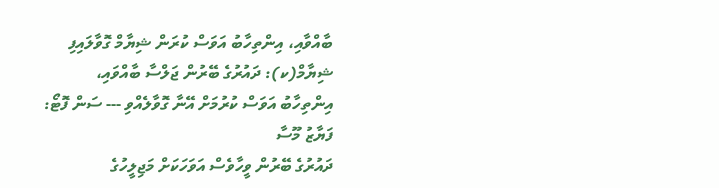ބާއްވާއި، އިންތިހާބު އަވަސް ކުރަން ޝިޔާމް ގޮވާލައިފި
ޝިޔާމް(ކ): ދައުރުގެ ބޭރުން ޖަލްސާ ބާއްވައި، އިންތިހާބު އަވަސް ކުރުމަށް އޭނާ ގޮވާލެއްވި --- ސަން ފޮޓޯ: ފަޔާޒު މޫސާ
ދައުރުގެ ބޭރުން ވީހާވެސް އަވަހަކަށް މަޖިލީހުގެ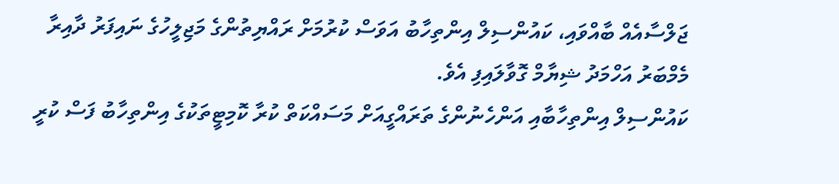ޖަލްސާއެއް ބާއްވައި، ކައުންސިލް އިންތިހާބު އަވަސް ކުރުމަށް ރައްޔިތުންގެ މަޖިލީހުގެ ނައިފަރު ދާއިރާ މެމްބަރު އަހްމަދު ޝިޔާމް ގޮވާލައިފި އެވެ.
ކައުންސިލް އިންތިހާބާއި އަންހެނުންގެ ތަރައްގީއަށް މަސައްކަތް ކުރާ ކޮމިޓީތަކުގެ އިންތިހާބު ފަސް ކުރީ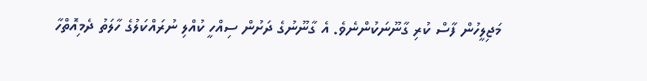މަޖިލީހުން ފާސް ކުރި ގާނޫނަކުންނެވެ. އެ ގާނޫނުގެ ދަށުން ސިއްހީ ކުއްލި ނުރައްކަލުގެ ހާލަތު ދެމިއޮތްހާ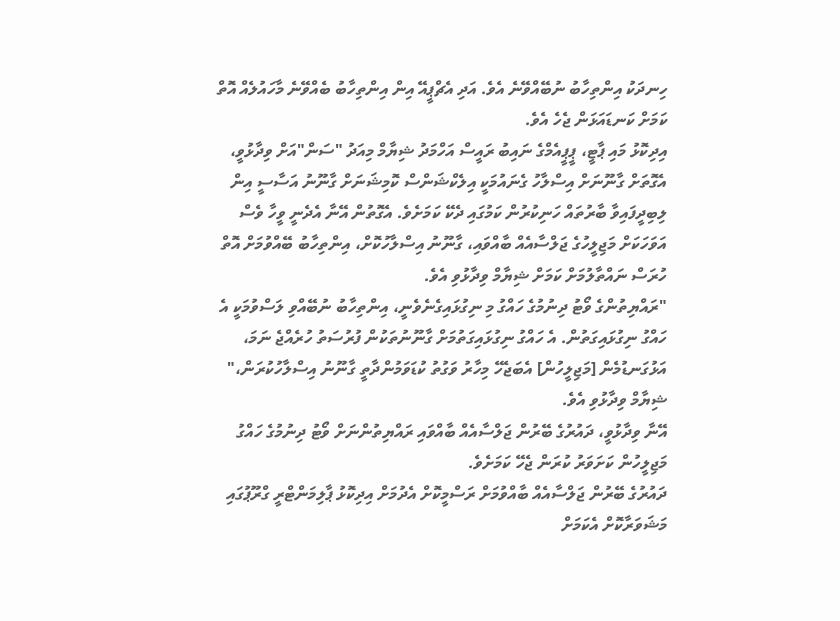ހިނދަކު އިންތިހާބު ނުބޭއްވޭނެ އެވެ. އަދި އެޗްޕީއޭ އިން އިންތިހާބު ބެއްވޭނެ މާހައުލެއް އޮތް ކަމަށް ކަނޑައަޅަން ޖެހެ އެވެ.
އިދިކޮޅު މައި ޕާޓީ، ޕީޕީއެމްގެ ނައިބު ރައީސް އަހްމަދު ޝިޔާމް މިއަދު "ސަން"އަށް ވިދާޅުވީ، އެގޮތަށް ގާނޫނަށް އިސްލާހު ގެނައުމަކީ އިލެކްޝަންސް ކޮމިޝަނަށް ގާނޫނު އަސާސީ އިން ލިބިދީފައިވާ ބާރުތައް ހަނިކުރުން ކަމުގައި ދެކޭ ކަމަށެވެ. އެގޮތުން އޭނާ އެދެނީ ވީހާ ވެސް އަވަހަކަށް މަޖިލީހުގެ ޖަލްސާއެއް ބާއްވައި، ގާނޫނު އިސްލާހުކޮށް، އިންތިހާބު ބޭއްވުމަށް އޮތް ހުރަސް ނައްތާލުމަށް ކަމަށް ޝިޔާމް ވިދާޅުވި އެވެ.
"ރައްޔިތުންގެ ވޯޓު ދިނުމުގެ ހައްގު މި ނިގުޅައިގެނެވެނީ، އިންތިހާބު ނުބޭއްވި ލަސްވުމަކީ އެ ހައްގު ނިގުޅައިގަތުން. އެ ހައްގު ނިގުޅައިގަތުމަށް ގާނޫނުތަކުން ފުރުސަތު ހުރެއްޖެ ނަމަ، އަޅުގަނޑުމެން [މަޖިލީހުން] އެބަޖެހޭ މިހާރު ވަގުތު ކުޑަވަމުންދާތީ ގާނޫނު އިސްލާހުކުރަން،" ޝިޔާމް ވިދާޅުވި އެވެ.
އޭނާ ވިދާޅުވީ، ދައުރުގެ ބޭރުން ޖަލްސާއެއް ބާއްވައި ރައްޔިތުންނަށް ވޯޓު ދިނުމުގެ ހައްގު މަޖިލީހުން ކަށަވަރު ކުރަން ޖެހޭ ކަމަށެވެ.
ދައުރުގެ ބޭރުން ޖަލްސާއެއް ބާއްވުމަށް ރަސްމީކޮށް އެދުމަށް އިދިކޮޅު ޕާލިމަންޓްރީ ގްރޫޕުގައި މަޝަވަރާކޮށް އެކަމަށް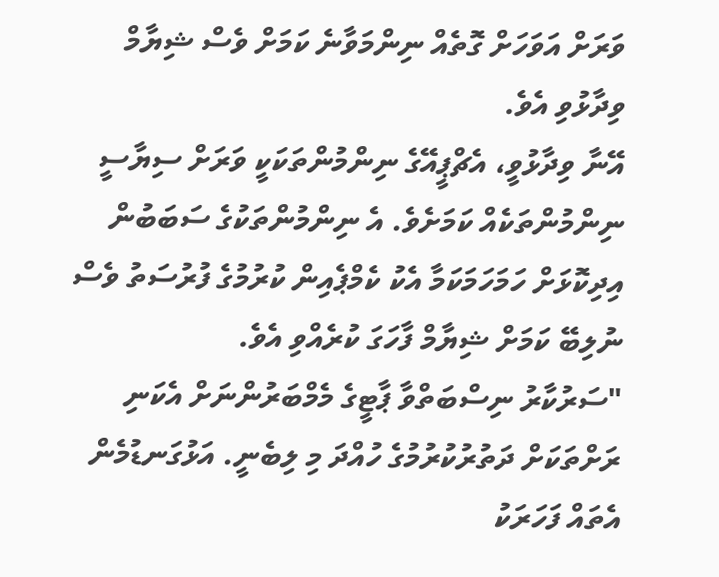ވަރަށް އަވަހަށް ގޮތެއް ނިންމަވާނެ ކަމަށް ވެސް ޝިޔާމް ވިދާޅުވި އެވެ.
އޭނާ ވިދާޅުވީ، އެޗްޕީއޭގެ ނިންމުންތަކަކީ ވަރަށް ސިޔާސީ ނިންމުންތަކެއް ކަމަށެވެ. އެ ނިންމުންތަކުގެ ސަބަބުން އިދިކޮޅަށް ހަމަހަމަކަމާ އެކު ކެމްޕެއިން ކުރުމުގެ ފުރުސަތު ވެސް ނުލިބޭ ކަމަށް ޝިޔާމް ފާހަގަ ކުރެއްވި އެވެ.
"ސަރުކާރު ނިސްބަތްވާ ޕާޓީގެ މެމްބަރުންނަށް އެކަނި ރަށްތަކަށް ދަތުރުކުރުމުގެ ހުއްދަ މި ލިބެނީ. އަޅުގަނޑުމެން އެތައް ފަހަރަކު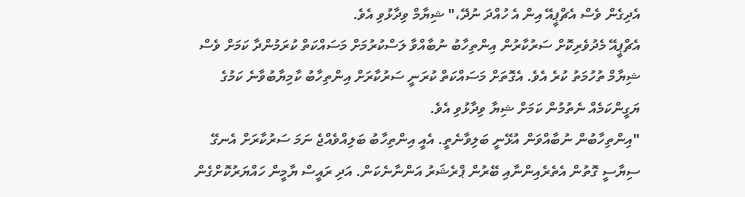އެދިގެން ވެސް އެޗްޕީއޭ އިން އެ ހުއްދަ ނުދޭ،" ޝިޔާމް ވިދާޅުވި އެވެ.
އެޗްޕީއޭ މެދުވެރިކޮށް ސަރުކާރުން އިންތިހާބު ނުބާއްވާ ލަސްކުރުމަށް މަސައްކަތް ކުރަމުންދާ ކަމަށް ވެސް ޝިޔާމް ތުހުމަތު ކުރެ އެވެ. އެގޮތަށް މަސައްކަތް ކުރަނީ ސަރުކާރަށް އިންތިހާބު ކާމިޔާބުވާނެ ކަމުގެ ޔަގީންކަމެއް ނެތުމުން ކަމަށް ޝިޔާ ވިދާޅުވި އެވެ.
"އިންތިހާބުން ނުބާއްވަން އުޅޭނީ ބަލިވާނެތީ. އެއީ އިންތިހާބު ބަލިއްވެއްޖެ ނަމަ ސަރުކާރަށް އެނގޭ ސިޔާސީ ގޮތުން އެތެރެއިންނާއި ބޭރުން ޕްރެޝަރު އަންނާނެކަން. އަދި ރައީސް ޔާމީން ހައްޔަރުކޮށްގެން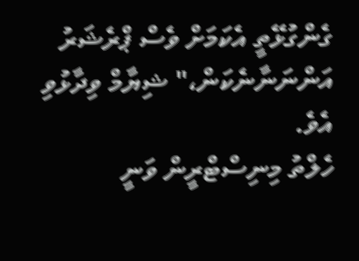ގެންގުޅޭތީ އެކަމަށް ވެސް ޕްރެޝަރު އަންނަނާނެކަން،" ޝިޔާމް ވިދާޅުވި އެވެ.
ހެލްތު މިނިސްޓްރީން ވަނީ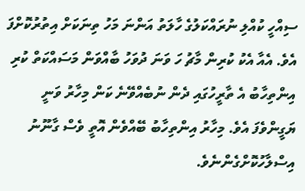ސިއްހީ ކުއްލި ނުރައްކަލުގެ ހާލަތު އަންނަ މަހު ތިނަކަށް އިތުރުކޮށްފަ އެވެ. އެއާ އެކު ކުރިން މާޗު ހަ ވަނަ ދުވަހު ބާއްވަން މަސައްކަތް ކުރި އިންތިހާބު އެ ތާރީހުގައި ދެން ނުބެއްވޭނެ ކަން މިހާރު ވަނީ ޔަގީންވެފަ އެވެ. މިހާރު އިންތިހާބު ބޭއްވެން އޮތީ ވެސް ގާނޫނު އިސްލާހުކޮށްގެންނެވެ.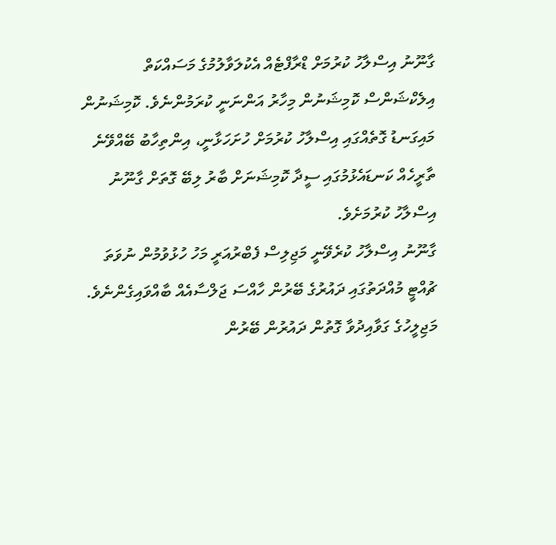ގާނޫނު އިސްލާހު ކުރުމަށް ޑްރާފްޓެއް އެކުލަވާލުމުގެ މަސައްކަތް އިލެކްޝަންސް ކޮމިޝަނުން މިހާރު އަންނަނީ ކުރަމުންނެވެ. ކޮމިޝަނުން މައިގަނޑު ގޮތެއްގައި އިސްލާހު ކުރުމަށް ހުށަހަޅާނީ، އިންތިހާބު ބޭއްވޭނެ ތާރީހެއް ކަނޑައެޅުމުގައި ސީދާ ކޮމިޝަނަށް ބާރު ލިބޭ ގޮތަށް ގާނޫނު އިސްލާހު ކުރުމަށެވެ.
ގާނޫނު އިސްލާހު ކުރެވޭނީ މަޖިލިސް ފެބްރުއަރީ މަހު ހުޅުވުމުން ނުވަތަ ޗުއްޓީ މުއްދަތުގައި ދައުރުގެ ބޭރުން ހާއްސަ ޖަލްސާއެއް ބާއްވައިގެންނެވެ.
މަޖިލީހުގެ ގަވާއިދުވާ ގޮތުން ދައުރުން ބޭރުން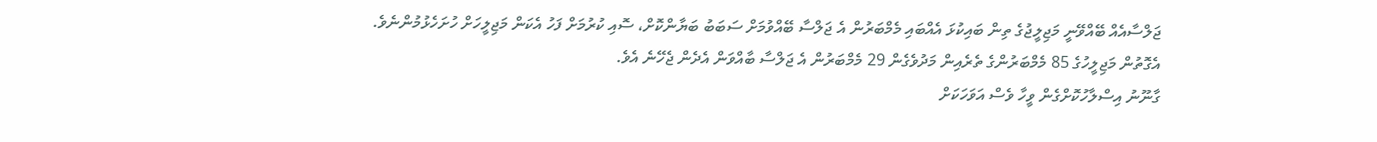ޖަލްސާއެއް ބޭއްވޭނީ މަޖިލީޖުގެ ތިން ބައިކުޅަ އެއްބައި މެމްބަރުން އެ ޖަލްސާ ބޭއްވުމަށް ސަބަބު ބަޔާންކޮށް، ސޮއި ކުރުމަށް ފަހު އެކަން މަޖިލީހަށް ހުށަހެޅުމުންނެވެ. އެގޮތުން މަޖިލީހުގެ 85 މެމްބަރުންގެ ތެރެއިން މަދުވެގެން 29 މެމްބަރުން އެ ޖަލްސާ ބާއްވަން އެދެން ޖެހޭނެ އެވެ.
ގާނޫނު އިސްލާހުކޮށްގެން ވީހާ ވެސް އަވަހަކަށް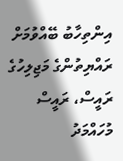އިންތިހާބު ބޭއްވުމަށް ރައްޔިތުންގެ މަޖިލިހުގެ ރައީސް، ރައީސް މުހައްމަދު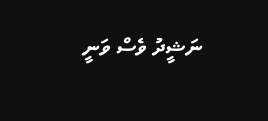ނަޝީދު ވެސް ވަނީ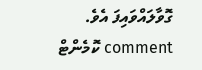ގޮވާލައްވައިފަ އެވެ.
comment ކޮމެންޓް